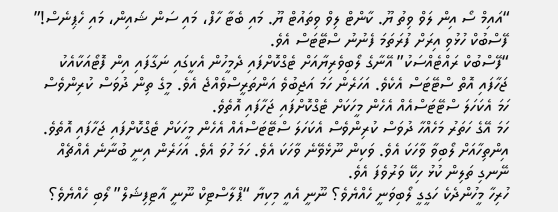“އައިމް ސޯ އިން ލަވް ވިތު ޔޫ. ކާންޓް ލިވް ވިތައުޓް ޔޫ. މައި ބެޓާ ހާފް، މައި ސަން ޝައިން، މައި ހެޕިނެސް!” ފޭސްބުކް ހުޅުވި އިރަށް ފުރަތަމަ ފެނުނު ސްޓޭޓަސް އެވެ.
“ފޭސްބުކް ރައްޓެއްސަކު” އޭނާގެ ލޯބިވެރިޔާއަށް ޓެގްކޮށްފައި ދެމީހުން އެކީގައި ނަގާފައި އިން ފޮޓޯއަކާއެކު ޖަހާފައި އޮތް ސްޓޭޓަސް އެކެވެ. އަހަރެން ހަމަ އަޖިބުވެ އަންތަރީސްވެއްޖެ އެވެ. މީގެ ތިން ދުވަސް ކުރިންވެސް ހަމަ އެކަހަލަ ސްޓޭޓަސްއެއް އެހެން މީހަކަށް ޓެގްކޮށްފައި ޖަހާފައި އޮތެވެ.
ހަމަ އޭގެ ހަތަރު މަހެއްހާ ދުވަސް ކުރިންވެސް އެކަހަލަ ސްޓޭޓަސްއެއް އެހެން މީހަކަށް ޓެގްކޮށްފައި ޖަހާފައި އޮތެވެ. އިންތިހާއަށް ލޯބިވާ ވާހަކަ އެވެ. ވަކިން ނޫޅެވޭނެ ވާހަކަ އެވެ. ހަމަ ހުވަ އެވެ. އަހަރެން އިނީ ބުނާނެ އެއްޗެއް ނޭނގި ތަލިން ކުޅު ހިކޭ ވަރުވެފަ އެވެ.
ހުރިހާ މީހުންދެކެ ހަގީގީ ލޯބިވަނީ ހެއްޔެވެ؟ ނޫނީ އެއީ މިކިޔާ “ޕްލާސްޓިކް ނޫނީ އާޓިފިޝަލް” ލޯބި ހެއްޔެވެ؟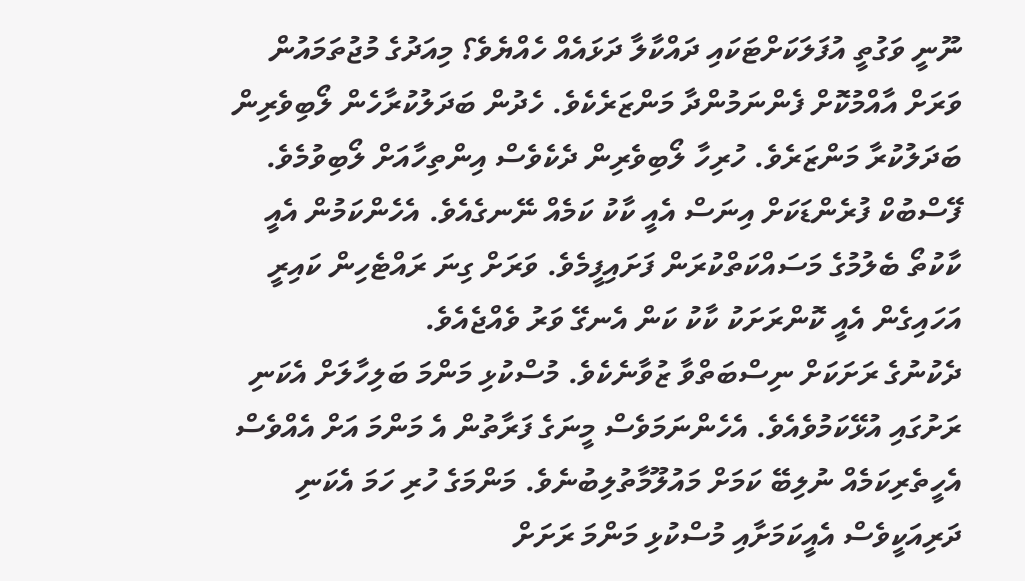ނޫނީ ވަގުތީ އުފަލަކަށްޓަކައި ދައްކާލާ ދަޅައެއް ހެއްޔެވެ؟ މިއަދުގެ މުޖުތަމައުން ވަރަށް އާއްމުކޮށް ފެންނަމުންދާ މަންޒަރެކެވެ. ހެދުން ބަދަލުކުރާހެން ލޯބިވެރިން ބަދަލުކުރާ މަންޒަރެވެ. ހުރިހާ ލޯބިވެރިން ދެކެވެސް އިންތިހާއަށް ލޯބިވުމެވެ.
ފޭސްބުކް ފުރެންޑަކަށް އިނަސް އެއީ ކާކު ކަމެއް ނޭނގެއެވެ. އެހެންކަމުން އެއީ ކާކުތޯ ބެލުމުގެ މަސައްކަތްކުރަން ފަށައިފީމެވެ. ވަރަށް ގިނަ ރައްޓެހިން ކައިރީ އަހައިގެން އެއީ ކޮންރަށަކު ކާކު ކަން އެނގޭ ވަރު ވެއްޖެއެވެ.
ދެކުނުގެ ރަށަކަށް ނިސްބަތްވާ ޒުވާނެކެވެ. މުސްކުޅި މަންމަ ބަލިހާލަށް އެކަނި ރަށުގައި އުޅޭކަމުވެއެވެ. އެހެންނަމަވެސް މީނަގެ ފަރާތުން އެ މަންމަ އަށް އެއްވެސް އެހީތެރިކަމެއް ނުލިބޭ ކަމަށް މައުލޫމާތުލިބުނެވެ. މަންމަގެ ހުރި ހަމަ އެކަނި ދަރިއަކީވެސް އެއީކަމަށާއި މުސްކުޅި މަންމަ ރަށަށް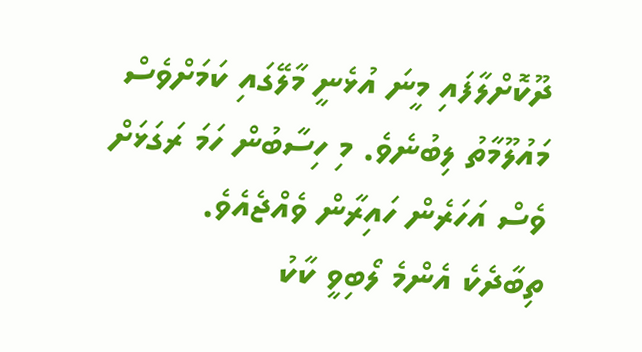ދޫކޮށްލާފައި މީނަ އުޅެނީ މާލޭގައި ކަމަށްވެސް މައުލޫމާތު ލިބުނެވެ. މި ހިސާބުން ހަމަ ރަގަޅަށް ވެސް އަހަރެން ހައިރާން ވެއްޖެއެވެ.
ތިބާދެކެ އެންމެ ލޯބިވީ ކާކު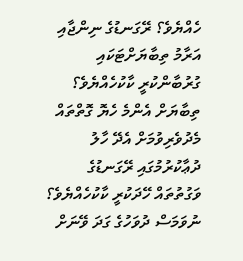ހެއްޔެވެ؟ ރޭގަނޑުގެ ނިންޖާއި އަރާމު ތިބާޔަށްޓަކައި ގުރުބާންކުރީ ކާކުހެއްޔެވެ؟ ތިބާޔަށް އެންމެ ހެޔޮ ގޮތްތައް މެދުވެރިވުމަށް އެދޭ ހާލު ދުޢާކުރުމުގައި ރޭގަނޑުގެ ވަގުތުތައް ހޭދަކުރީ ކާކުހެއްޔެވެ؟ ނުވަމަސް ދުވަހުގެ ގަދަ ވޭނަށް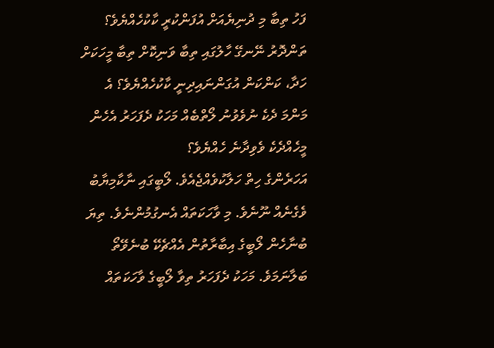ފަހު ތިބާ މި ދުނިޔެއަށް އުފަންކުރީ ކާކުހެއްޔެވެ؟ ތަންދޮރު ނޭނގޭ ހާލުގައި ތިބާ ވަނިކޮށް ތިބާ މީހަކަށް ހަދާ، ކަންކަން އުގަންނައިދިނީ ކާކުހެއްޔެވެ؟ އެ މަންމަ ދެކެ ނުވެވުނު ލޯތްބެއް މަހަކު ދެފަހަރު އެހެން މީހެއްދެކެ ވެވިދާނެ ހެއްޔެވެ؟
އަހަރެންގެ ހިތް ހަލާކުވެއްޖެއެވެ. ލޯބީގައި ނާކާމިޔާބު ވެގެނެއް ނޫނެވެ. މި ވާހަކަތައް އެނގުމުންނެވެ. ތިޔަ ބުނާހެން ލޯބީގެ އިބާރާތުން އެއްޗެކޭ ބުނެވޭތޯ ބަލާނަމަވެ. މަހަކު ދެފަހަރު ތިވާ ލޯބީގެ ވާހަކަތައް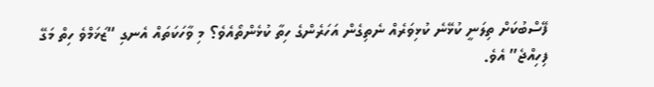ފޭސްބުކަށް ތިލަނީ ކުޅޭނެ ކުޅިވަރެއް ނެތިގެން އަހަރެންގެ ހިތާ ކުޅެންތޯއެވެ؟ މި ވާހަކަތައް އެނގި “ޒަޚަމްވެ ހިތް މަގޭ ފިހިއްޖެ” އެވެ.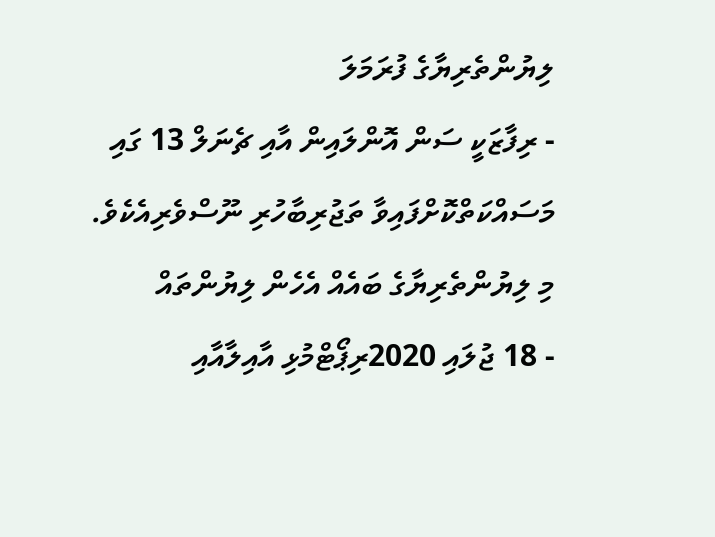ލިޔުންތެރިޔާގެ ފުރަމަލަ
- ރިފާޒަކީ ސަން އޮންލައިން އާއި ޗެނަލް 13 ގައި މަސައްކަތްކޮށްފައިވާ ތަޖުރިބާހުރި ނޫސްވެރިއެކެވެ.
މި ލިޔުންތެރިޔާގެ ބައެއް އެހެން ލިޔުންތައް
- 18 ޖުލައި 2020ރިޕޯޓްމުޅި އާއިލާއާއި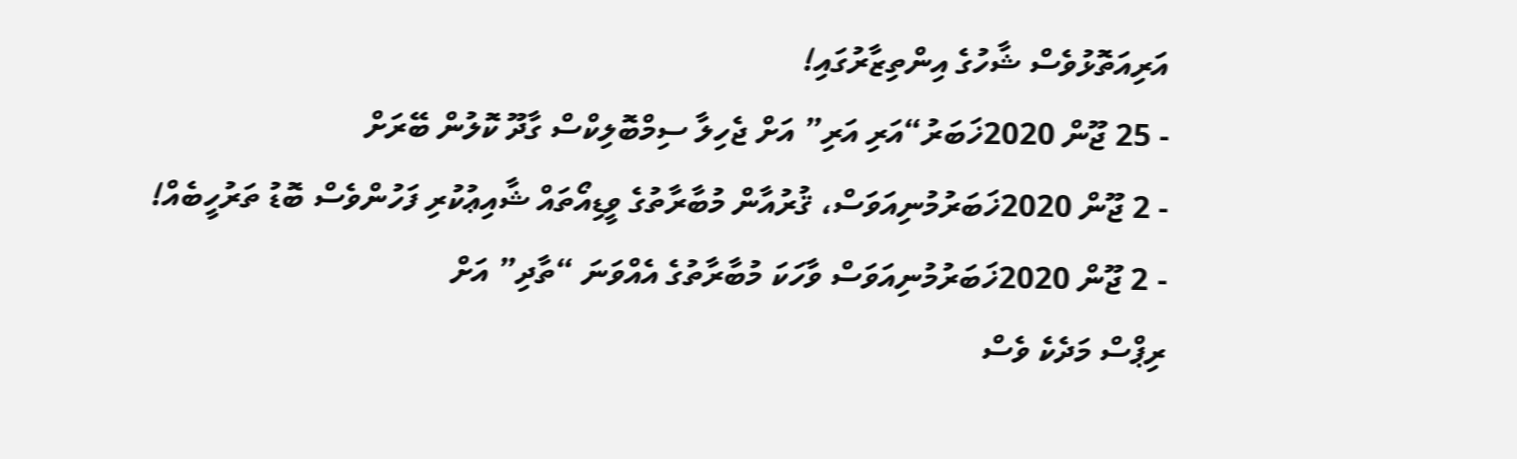އަރިއަތޮޅުވެސް ޝާހުގެ އިންތިޒާރުގައި!
- 25 ޖޫން 2020ޚަބަރު“އަރި އަރި” އަށް ޖެހިލާ ސިމްބޮލިކްސް ގާދޫ ކޮލުން ބޭރަށް
- 2 ޖޫން 2020ޚަބަރުމުނިއަވަސް، ޤުރުއާން މުބާރާތުގެ ވީޑިއޯތައް ޝާއިޢުކުރި ފަހުންވެސް ބޮޑު ތަރުހީބެއް!
- 2 ޖޫން 2020ޚަބަރުމުނިއަވަސް ވާހަކަ މުބާރާތުގެ އެއްވަނަ “ތާދި” އަށް
ރިޕްސް މަދެކެ ވެސް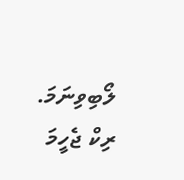ލޯބިވިނަމަ. ރިކް ޖެހީމަ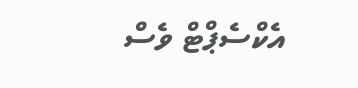އެކްސެޕްޓް ވެސް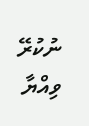ނުކުރޭ ވިއްޔާ